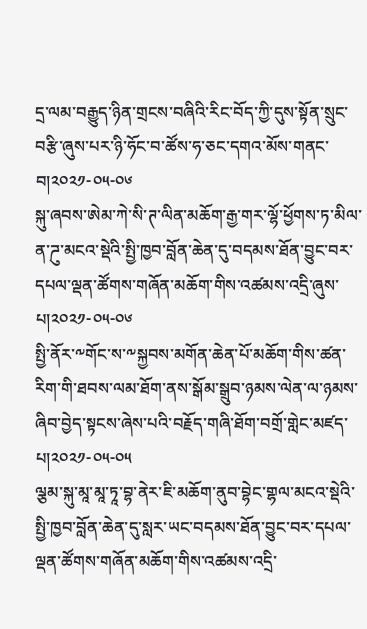དྲ་ལམ་བརྒྱུད་ཉིན་གྲངས་བཞིའི་རིང་བོད་ཀྱི་དུས་སྟོན་སྲུང་བརྩི་ཞུས་པར་ཉི་ཧོང་བ་ཚོས་ཧ་ཅང་དགའ་མོས་གནང་བ།༢༠༢༡-༠༥-༠༦
སྐུ་ཞབས་ཨེམ་ཀེ་སི་ཊ་ལིན་མཆོག་རྒྱ་གར་ལྷོ་ཕྱོགས་ཏ་མིལ་ན་ཌུ་མངའ་སྡེའི་སྤྱི་ཁྱབ་བློན་ཆེན་དུ་བདམས་ཐོན་བྱུང་བར་དཔལ་ལྡན་ཚོགས་གཞོན་མཆོག་གིས་འཚམས་འདྲི་ཞུས་པ།༢༠༢༡-༠༥-༠༦
སྤྱི་ནོར་༸གོང་ས་༸སྐྱབས་མགོན་ཆེན་པོ་མཆོག་གིས་ཚན་རིག་གི་ཐབས་ལམ་ཐོག་ནས་སྒོམ་སྒྲུབ་ཉམས་ལེན་ལ་ཉམས་ཞིབ་བྱེད་སྟངས་ཞེས་པའི་བརྗོད་གཞི་ཐོག་བགྲོ་གླེང་མཛད་པ།༢༠༢༡-༠༥-༠༥
ལྕམ་སྐུ་མཱ་མཱ་ཏཱ་བྷ་ནེར་ཇི་མཆོག་ནུབ་བྷེང་གྷལ་མངའ་སྡེའི་སྤྱི་ཁྱབ་བློན་ཆེན་དུ་སླར་ཡང་བདམས་ཐོན་བྱུང་བར་དཔལ་ལྡན་ཚོགས་གཞོན་མཆོག་གིས་འཚམས་འདྲི་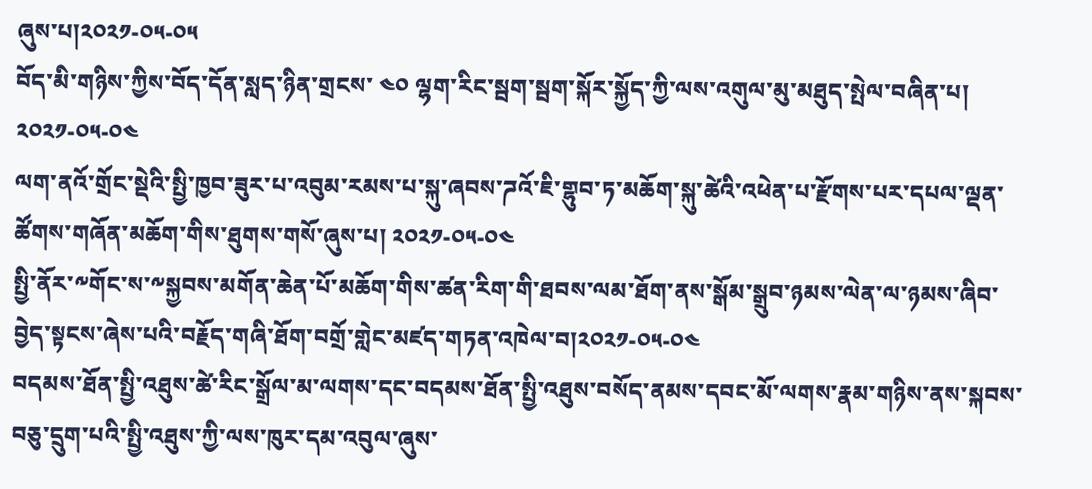ཞུས་པ།༢༠༢༡-༠༥-༠༥
བོད་མི་གཉིས་ཀྱིས་བོད་དོན་སླད་ཉིན་གྲངས་ ༤༠ ལྷག་རིང་སྦག་སྦག་སྐོར་སྐྱོད་ཀྱི་ལས་འགུལ་མུ་མཐུད་སྤེལ་བཞིན་པ། ༢༠༢༡-༠༥-༠༤
ལག་ནའོ་གྲོང་སྡེའི་སྤྱི་ཁྱབ་ཟུར་པ་འབུམ་རམས་པ་སྐུ་ཞབས་ཌའོ་ཇི་གྷུབ་ཏ་མཆོག་སྐུ་ཚེའི་འཕེན་པ་རྫོགས་པར་དཔལ་ལྡན་ཚོགས་གཞོན་མཆོག་གིས་ཐུགས་གསོ་ཞུས་པ། ༢༠༢༡-༠༥-༠༤
སྤྱི་ནོར་༸གོང་ས་༸སྐྱབས་མགོན་ཆེན་པོ་མཆོག་གིས་ཚན་རིག་གི་ཐབས་ལམ་ཐོག་ནས་སྒོམ་སྒྲུབ་ཉམས་ལེན་ལ་ཉམས་ཞིབ་བྱེད་སྟངས་ཞེས་པའི་བརྗོད་གཞི་ཐོག་བགྲོ་གླེང་མཛད་གཏན་འཁེལ་བ།༢༠༢༡-༠༥-༠༤
བདམས་ཐོན་སྤྱི་འཐུས་ཚེ་རིང་སྒྲོལ་མ་ལགས་དང་བདམས་ཐོན་སྤྱི་འཐུས་བསོད་ནམས་དབང་མོ་ལགས་རྣམ་གཉིས་ནས་སྐབས་བཅུ་དྲུག་པའི་སྤྱི་འཐུས་ཀྱི་ལས་ཁུར་དམ་འབུལ་ཞུས་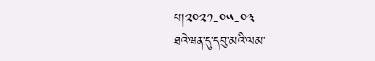པ།༢༠༢༡-༠༥-༠༣
ཐའེ་ཝན་དུ་དབུ་མའི་ལམ་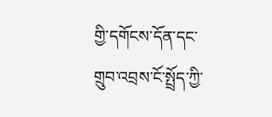གྱི་དགོངས་དོན་དང་གྲུབ་འབྲས་ངོ་སྤྲོད་ཀྱི་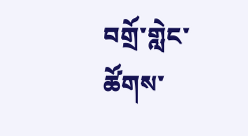བགྲོ་གླེང་ཚོགས་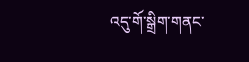འདུ་གོ་སྒྲིག་གནང་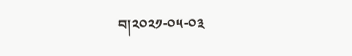བ།༢༠༢༡-༠༥-༠༣